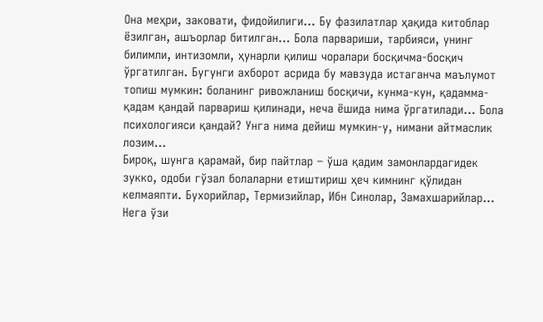Она меҳри, заковати, фидойилиги… Бу фазилатлар ҳақида китоблар ёзилган, ашъорлар битилган… Бола парвариши, тарбияси, унинг билимли, интизомли, ҳунарли қилиш чоралари босқичма-босқич ўргатилган. Бугунги ахборот асрида бу мавзуда истаганча маълумот топиш мумкин: боланинг ривожланиш босқичи, кунма-кун, қадамма-қадам қандай парвариш қилинади, неча ёшида нима ўргатилади… Бола психологияси қандай? Унга нима дейиш мумкин-у, нимани айтмаслик лозим…
Бироқ, шунга қарамай, бир пайтлар – ўша қадим замонлардагидек зукко, одоби гўзал болаларни етиштириш ҳеч кимнинг қўлидан келмаяпти. Бухорийлар, Термизийлар, Ибн Синолар, Замахшарийлар… Нега ўзи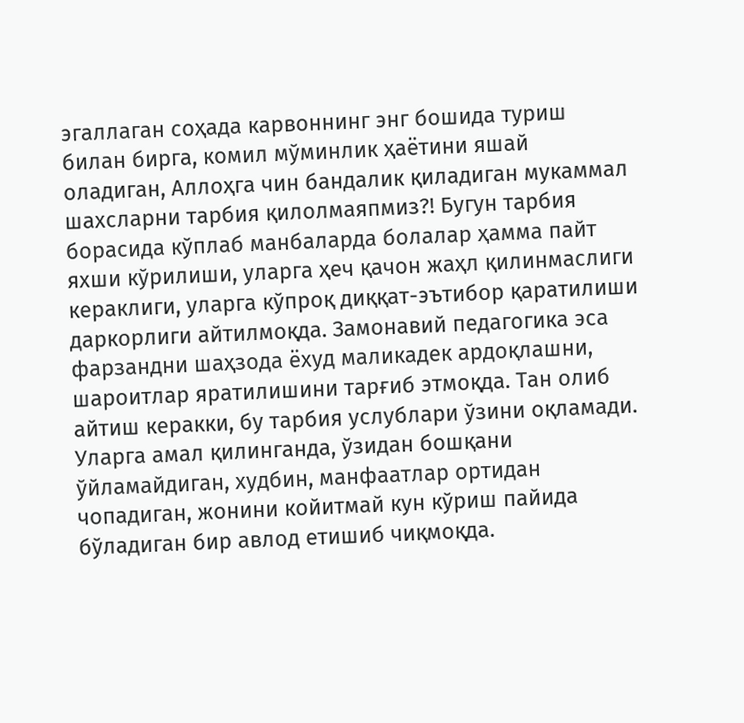эгаллаган соҳада карвоннинг энг бошида туриш билан бирга, комил мўминлик ҳаётини яшай оладиган, Аллоҳга чин бандалик қиладиган мукаммал шахсларни тарбия қилолмаяпмиз?! Бугун тарбия борасида кўплаб манбаларда болалар ҳамма пайт яхши кўрилиши, уларга ҳеч қачон жаҳл қилинмаслиги кераклиги, уларга кўпроқ диққат-эътибор қаратилиши даркорлиги айтилмоқда. Замонавий педагогика эса фарзандни шаҳзода ёхуд маликадек ардоқлашни, шароитлар яратилишини тарғиб этмоқда. Тан олиб айтиш керакки, бу тарбия услублари ўзини оқламади. Уларга амал қилинганда, ўзидан бошқани ўйламайдиган, худбин, манфаатлар ортидан чопадиган, жонини койитмай кун кўриш пайида бўладиган бир авлод етишиб чиқмоқда.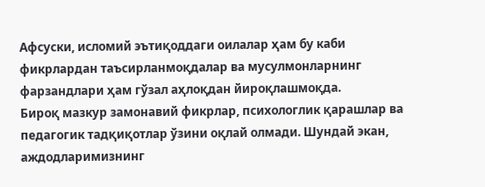Афсуски, исломий эътиқоддаги оилалар ҳам бу каби фикрлардан таъсирланмоқдалар ва мусулмонларнинг фарзандлари ҳам гўзал аҳлоқдан йироқлашмоқда.
Бироқ мазкур замонавий фикрлар, психологлик қарашлар ва педагогик тадқиқотлар ўзини оқлай олмади. Шундай экан, аждодларимизнинг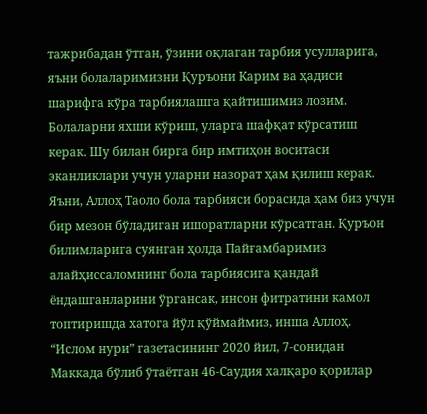тажрибадан ўтган, ўзини оқлаган тарбия усулларига, яъни болаларимизни Қуръони Карим ва ҳадиси шарифга кўра тарбиялашга қайтишимиз лозим.
Болаларни яхши кўриш, уларга шафқат кўрсатиш керак. Шу билан бирга бир имтиҳон воситаси эканликлари учун уларни назорат ҳам қилиш керак. Яъни, Аллоҳ Таоло бола тарбияси борасида ҳам биз учун бир мезон бўладиган ишоратларни кўрсатган. Қуръон билимларига суянган ҳолда Пайғамбаримиз алайҳиссаломнинг бола тарбиясига қандай ёндашганларини ўргансак, инсон фитратини камол топтиришда хатога йўл қўймаймиз, инша Аллоҳ.
“Ислом нури” газетасининг 2020 йил, 7-сонидан
Маккада бўлиб ўтаётган 46-Саудия халқаро қорилар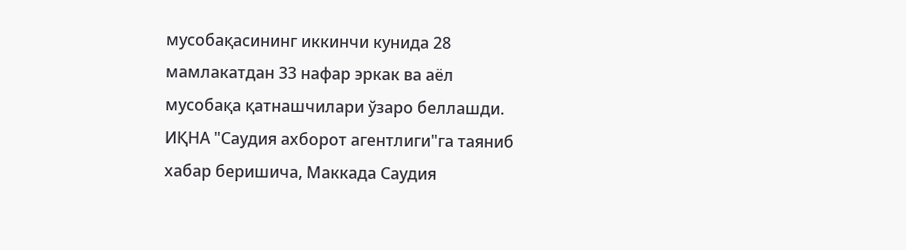мусобақасининг иккинчи кунида 28 мамлакатдан 33 нафар эркак ва аёл мусобақа қатнашчилари ўзаро беллашди.
ИҚНА "Саудия ахборот агентлиги"га таяниб хабар беришича, Маккада Саудия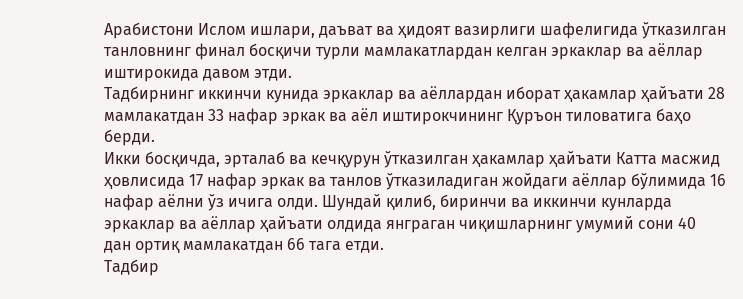Арабистони Ислом ишлари, даъват ва ҳидоят вазирлиги шафелигида ўтказилган танловнинг финал босқичи турли мамлакатлардан келган эркаклар ва аёллар иштирокида давом этди.
Тадбирнинг иккинчи кунида эркаклар ва аёллардан иборат ҳакамлар ҳайъати 28 мамлакатдан 33 нафар эркак ва аёл иштирокчининг Қуръон тиловатига баҳо берди.
Икки босқичда, эрталаб ва кечқурун ўтказилган ҳакамлар ҳайъати Катта масжид ҳовлисида 17 нафар эркак ва танлов ўтказиладиган жойдаги аёллар бўлимида 16 нафар аёлни ўз ичига олди. Шундай қилиб, биринчи ва иккинчи кунларда эркаклар ва аёллар ҳайъати олдида янграган чиқишларнинг умумий сони 40 дан ортиқ мамлакатдан 66 тага етди.
Тадбир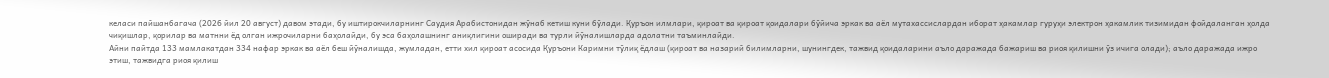келаси пайшанбагача (2026 йил 20 август) давом этади, бу иштирокчиларнинг Саудия Арабистонидан жўнаб кетиш куни бўлади. Қуръон илмлари, қироат ва қироат қоидалари бўйича эркак ва аёл мутахассислардан иборат ҳакамлар гуруҳи электрон ҳакамлик тизимидан фойдаланган ҳолда чиқишлар, қорилар ва матнни ёд олган ижрочиларни баҳолайди, бу эса баҳолашнинг аниқлигини оширади ва турли йўналишларда адолатни таъминлайди.
Айни пайтда 133 мамлакатдан 334 нафар эркак ва аёл беш йўналишда, жумладан, етти хил қироат асосида Қуръони Каримни тўлиқ ёдлаш (қироат ва назарий билимларни, шунингдек, тажвид қоидаларини аъло даражада бажариш ва риоя қилишни ўз ичига олади); аъло даражада ижро этиш, тажвидга риоя қилиш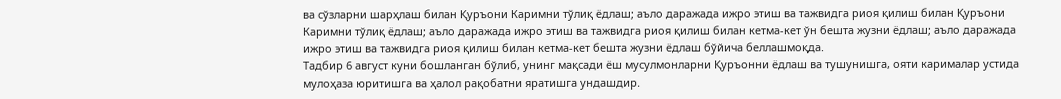ва сўзларни шарҳлаш билан Қуръони Каримни тўлиқ ёдлаш; аъло даражада ижро этиш ва тажвидга риоя қилиш билан Қуръони Каримни тўлиқ ёдлаш; аъло даражада ижро этиш ва тажвидга риоя қилиш билан кетма-кет ўн бешта жузни ёдлаш; аъло даражада ижро этиш ва тажвидга риоя қилиш билан кетма-кет бешта жузни ёдлаш бўйича беллашмоқда.
Тадбир 6 август куни бошланган бўлиб, унинг мақсади ёш мусулмонларни Қуръонни ёдлаш ва тушунишга, ояти карималар устида мулоҳаза юритишга ва ҳалол рақобатни яратишга ундашдир.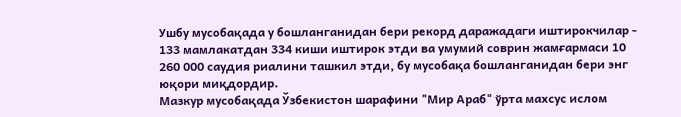Ушбу мусобақада у бошланганидан бери рекорд даражадаги иштирокчилар - 133 мамлакатдан 334 киши иштирок этди ва умумий соврин жамғармаси 10 260 000 саудия риалини ташкил этди, бу мусобақа бошланганидан бери энг юқори миқдордир.
Мазкур мусобақада Ўзбекистон шарафини "Мир Араб" ўрта махсус ислом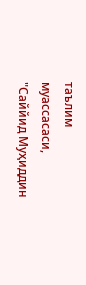таълим муассасаси, "Саййид Муҳиддин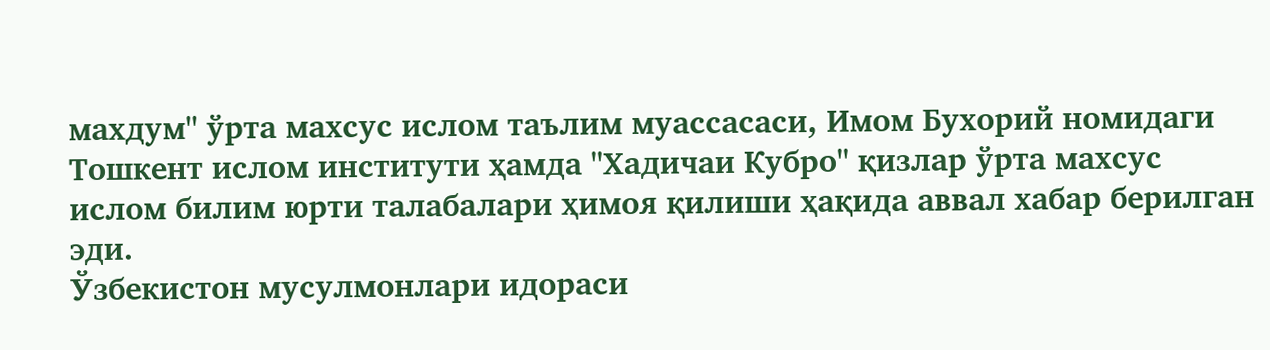махдум" ўрта махсус ислом таълим муассасаси, Имом Бухорий номидаги Тошкент ислом институти ҳамда "Хадичаи Кубро" қизлар ўрта махсус ислом билим юрти талабалари ҳимоя қилиши ҳақида аввал хабар берилган эди.
Ўзбекистон мусулмонлари идораси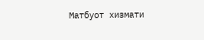Матбуот хизмати